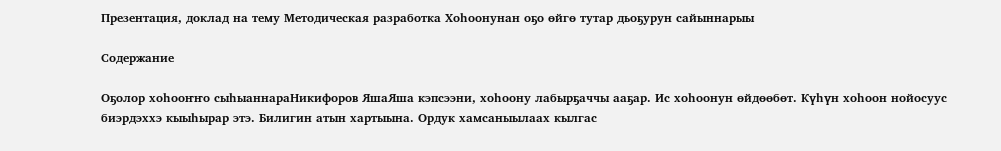Презентация, доклад на тему Методическая разработка Хоһоонунан оҕо өйгө тутар дьоҕурун сайыннарыы

Содержание

Оҕолор хоһооҥҥо сыһыаннараНикифоров ЯшаЯша кэпсээни, хоһоону лабырҕаччы ааҕар. Ис хоһоонун өйдөөбөт. Күһүн хоһоон нойосуус биэрдэххэ кыыһырар этэ. Билигин атын хартыына. Ордук хамсаныылаах кылгас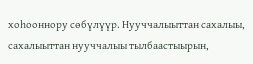хоһооннору сөбүлүүр. Нууччалыыттан сахалыы, сахалыыттан нууччалыы тылбаастыырын,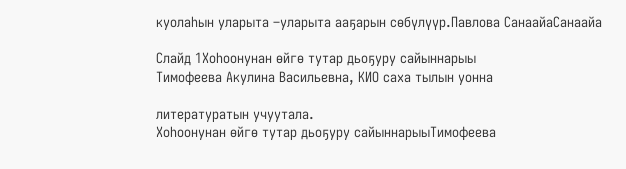куолаһын уларыта –уларыта ааҕарын сөбүлүүр.Павлова СанаайаСанаайа

Слайд 1Хоһоонунан өйгө тутар дьоҕуру сайыннарыы
Тимофеева Акулина Васильевна, КИО саха тылын уонна

литературатын учуутала.
Хоһоонунан өйгө тутар дьоҕуру сайыннарыыТимофеева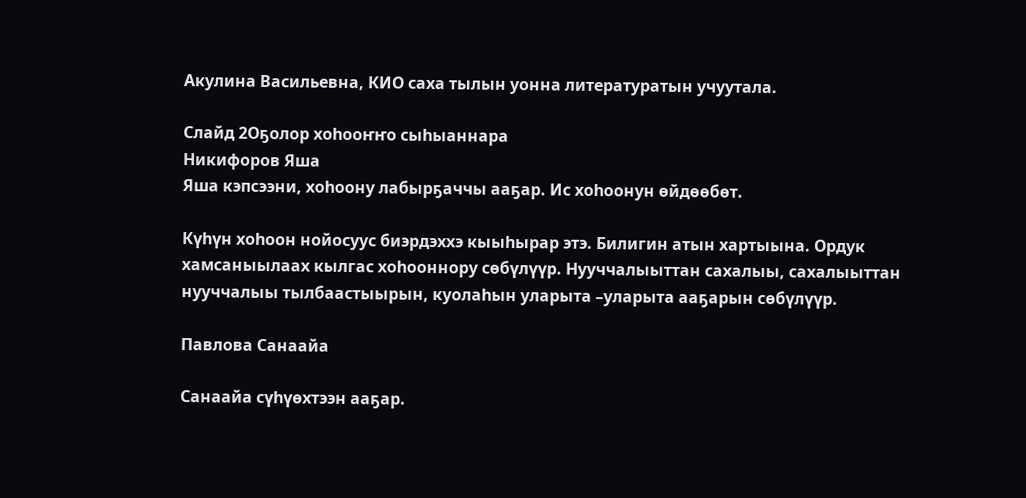Акулина Васильевна, КИО саха тылын уонна литературатын учуутала.

Слайд 2Оҕолор хоһооҥҥо сыһыаннара
Никифоров Яша
Яша кэпсээни, хоһоону лабырҕаччы ааҕар. Ис хоһоонун өйдөөбөт.

Күһүн хоһоон нойосуус биэрдэххэ кыыһырар этэ. Билигин атын хартыына. Ордук хамсаныылаах кылгас хоһооннору сөбүлүүр. Нууччалыыттан сахалыы, сахалыыттан нууччалыы тылбаастыырын, куолаһын уларыта –уларыта ааҕарын сөбүлүүр.

Павлова Санаайа

Санаайа сүһүөхтээн ааҕар.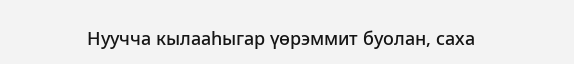Нуучча кылааһыгар үөрэммит буолан, саха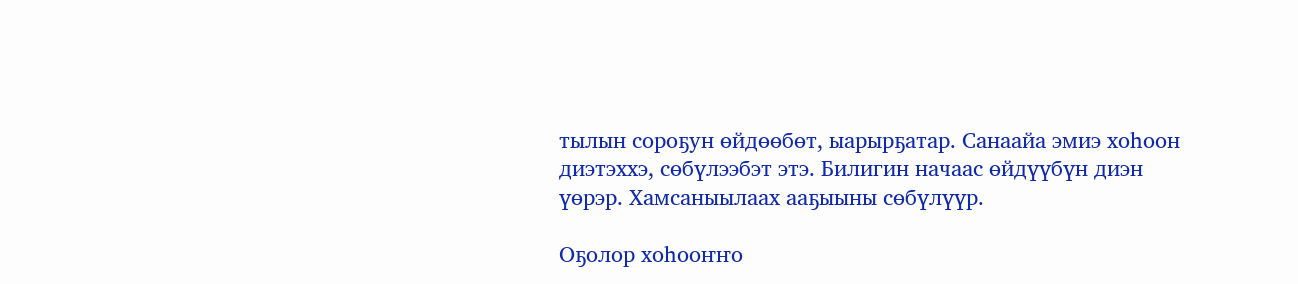тылын сороҕун өйдөөбөт, ыарырҕатар. Санаайа эмиэ хоһоон диэтэххэ, сөбүлээбэт этэ. Билигин начаас өйдүүбүн диэн үөрэр. Хамсаныылаах ааҕыыны сөбүлүүр.

Оҕолор хоһооҥҥо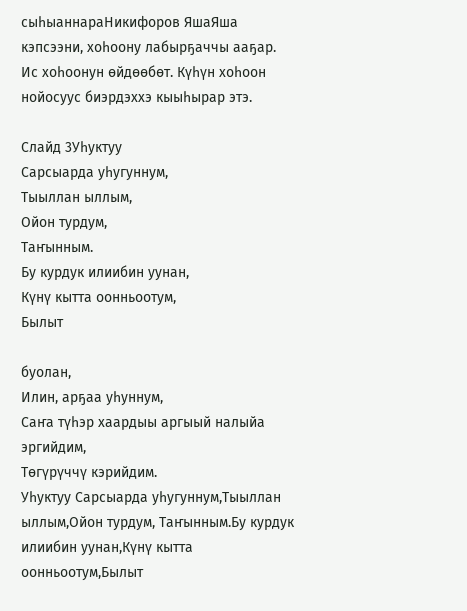сыһыаннараНикифоров ЯшаЯша кэпсээни, хоһоону лабырҕаччы ааҕар. Ис хоһоонун өйдөөбөт. Күһүн хоһоон нойосуус биэрдэххэ кыыһырар этэ.

Слайд 3Уһуктуу
Сарсыарда уһугуннум,
Тыыллан ыллым,
Ойон турдум,
Таҥынным.
Бу курдук илиибин уунан,
Күнү кытта оонньоотум,
Былыт

буолан,
Илин, арҕаа уһуннум,
Саҥа түһэр хаардыы аргыый налыйа эргийдим,
Төгүрүччү кэрийдим.
Уһуктуу Сарсыарда уһугуннум,Тыыллан ыллым,Ойон турдум, Таҥынным.Бу курдук илиибин уунан,Күнү кытта оонньоотум,Былыт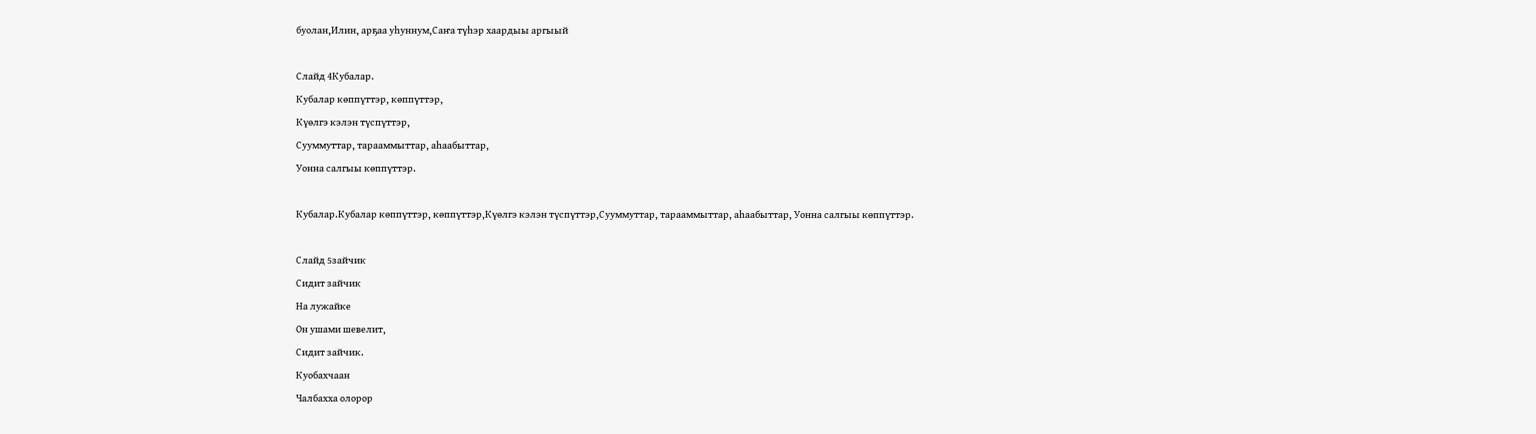буолан,Илин, арҕаа уһуннум,Саҥа түһэр хаардыы аргыый

Слайд 4Кубалар.
Кубалар көппүттэр, көппүттэр,
Күөлгэ кэлэн түспүттэр,
Сууммуттар, тарааммыттар, аһаабыттар,
Уонна салгыы көппүттэр.

Кубалар.Кубалар көппүттэр, көппүттэр,Күөлгэ кэлэн түспүттэр,Сууммуттар, тарааммыттар, аһаабыттар, Уонна салгыы көппүттэр.

Слайд 5зайчик
Сидит зайчик
На лужайке
Он ушами шевелит,
Сидит зайчик.
Куобахчаан
Чалбахха олорор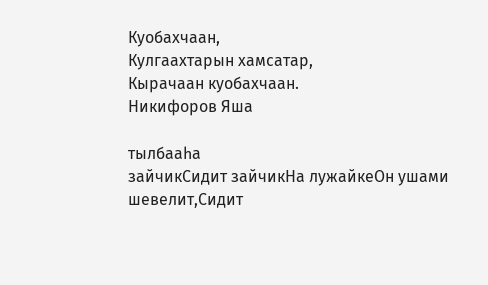Куобахчаан,
Кулгаахтарын хамсатар,
Кырачаан куобахчаан.
Никифоров Яша

тылбааһа
зайчикСидит зайчикНа лужайкеОн ушами шевелит,Сидит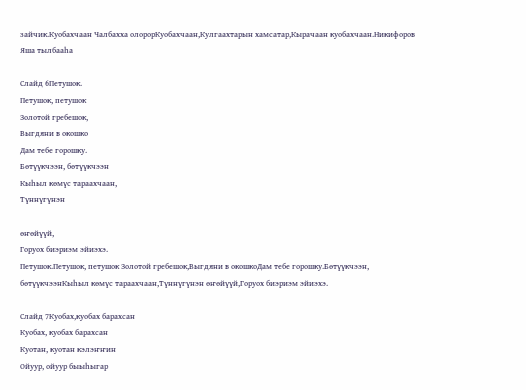зайчик.Куобахчаан Чалбахха олорорКуобахчаан,Кулгаахтарын хамсатар,Кырачаан куобахчаан.Никифоров Яша тылбааһа

Слайд 6Петушок.
Петушок, петушок
Золотой гребешок,
Выгдяни в окошко
Дам тебе горошку.
Бөтүүкчээн, бөтүүкчээн
Кыһыл көмүс тараахчаан,
Түннүгүнэн

өҥөйүүй,
Горуох биэриэм эйиэхэ.
Петушок.Петушок, петушок Золотой гребешок,Выгдяни в окошкоДам тебе горошку.Бөтүүкчээн, бөтүүкчээнКыһыл көмүс тараахчаан,Түннүгүнэн өҥөйүүй,Горуох биэриэм эйиэхэ.

Слайд 7Куобах,куобах барахсан
Куобах, куобах барахсан
Куотан, куотан кэлэҥҥин
Ойуур, ойуур быыһыгар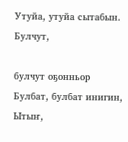Утуйа, утуйа сытабын.
Булчут,

булчут оҕонньор
Булбат, булбат инигин,
Ытыҥ,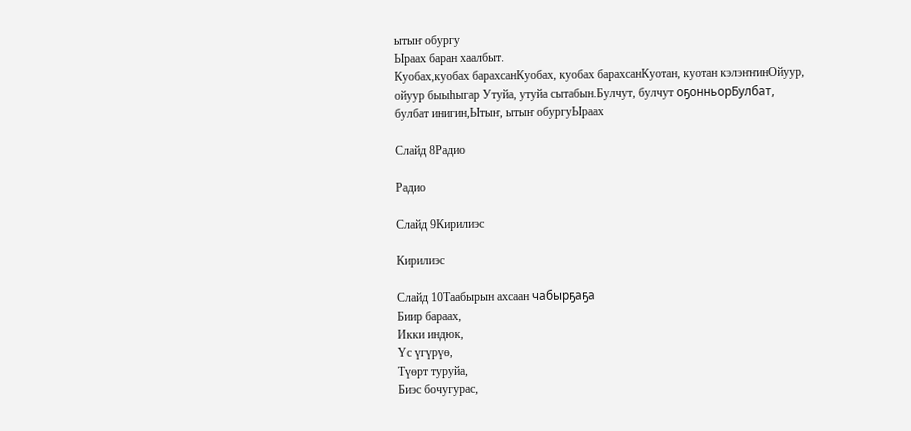ытыҥ обургу
Ыраах баран хаалбыт.
Куобах,куобах барахсанКуобах, куобах барахсанКуотан, куотан кэлэҥҥинОйуур, ойуур быыһыгар Утуйа, утуйа сытабын.Булчут, булчут оҕонньорБулбат, булбат инигин,Ытыҥ, ытыҥ обургуЫраах

Слайд 8Радио

Радио

Слайд 9Кирилиэс

Кирилиэс

Слайд 10Таабырын ахсаан чабырҕаҕа
Биир бараах,
Икки индюк,
Үс үгүрүө,
Түөрт туруйа,
Биэс бочугурас,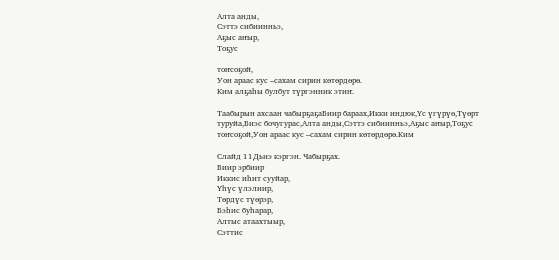Алта анды,
Сэттэ сибиинньэ,
Аҕыс аҥыр,
Тоҕус

тоҥсоҕой,
Уон араас кус –сахам сирин көтөрдөрө.
Ким алҕаһы булбут түргэнник этиҥ.

Таабырын ахсаан чабырҕаҕаБиир бараах,Икки индюк,Үс үгүрүө,Түөрт туруйа,Биэс бочугурас,Алта анды,Сэттэ сибиинньэ,Аҕыс аҥыр,Тоҕус тоҥсоҕой,Уон араас кус –сахам сирин көтөрдөрө.Ким

Слайд 11Дьиэ кэргэн. Чабырҕах.
Биир эрбиир
Иккис иһит сууйар,
Үһүс үлэлиир,
Төрдүс түөрэр,
Бэһис буһарар,
Алтыс атаахтыыр,
Сэттис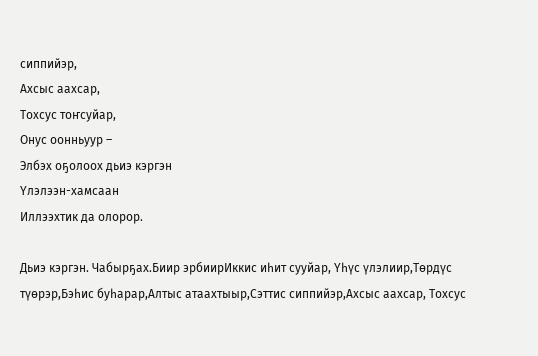сиппийэр,
Ахсыс аахсар,
Тохсус тоҥсуйар,
Онус оонньуур –
Элбэх оҕолоох дьиэ кэргэн
Үлэлээн-хамсаан
Иллээхтик да олорор.

Дьиэ кэргэн. Чабырҕах.Биир эрбиирИккис иһит сууйар, Үһүс үлэлиир,Төрдүс түөрэр,Бэһис буһарар,Алтыс атаахтыыр,Сэттис сиппийэр,Ахсыс аахсар, Тохсус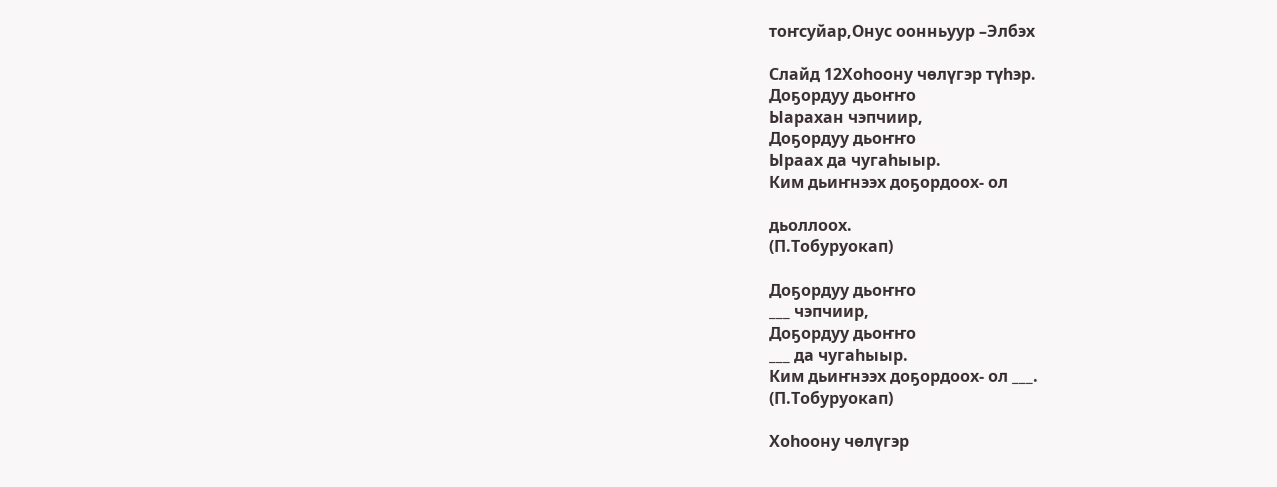тоҥсуйар,Онус оонньуур –Элбэх

Слайд 12Хоһоону чөлүгэр түһэр.
Доҕордуу дьоҥҥо
Ыарахан чэпчиир,
Доҕордуу дьоҥҥо
Ыраах да чугаһыыр.
Ким дьиҥнээх доҕордоох- ол

дьоллоох.
(П.Тобуруокап)

Доҕордуу дьоҥҥо
___ чэпчиир,
Доҕордуу дьоҥҥо
___ да чугаһыыр.
Ким дьиҥнээх доҕордоох- ол ___.
(П.Тобуруокап)

Хоһоону чөлүгэр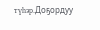түһэр.Доҕордуу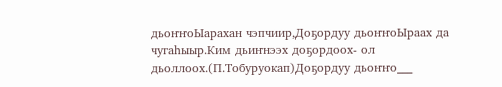дьоҥҥоЫарахан чэпчиир,Доҕордуу дьоҥҥоЫраах да чугаһыыр.Ким дьиҥнээх доҕордоох- ол дьоллоох.(П.Тобуруокап)Доҕордуу дьоҥҥо___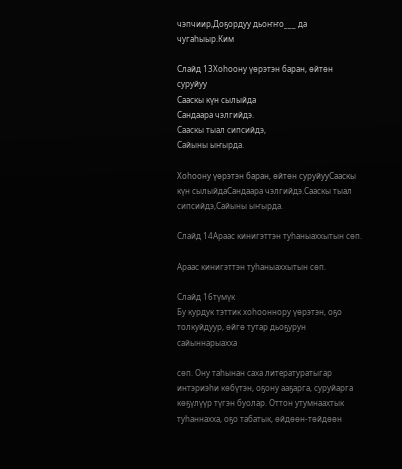чэпчиир,Доҕордуу дьоҥҥо___ да чугаһыыр.Ким

Слайд 13Хоһоону үөрэтэн баран, өйтөн суруйуу
Сааскы күн сылыйда
Сандаара чэлгийдэ.
Сааскы тыал сипсийдэ,
Сайыны ыҥырда.

Хоһоону үөрэтэн баран, өйтөн суруйууСааскы күн сылыйдаСандаара чэлгийдэ.Сааскы тыал сипсийдэ,Сайыны ыҥырда.

Слайд 14Араас кинигэттэн туһаныаххытын сөп.

Араас кинигэттэн туһаныаххытын сөп.

Слайд 16түмүк
Бу курдук тэттик хоһооннору үөрэтэн, оҕо толкуйдуур, өйгө тутар дьоҕурун сайыннарыахха

сөп. Ону таһынан саха литературатыгар интэриэһи көбүтэн, оҕону ааҕарга, суруйарга көҕүлүүр түгэн буолар. Оттон утумнаахтык туһаннахха, оҕо табатык, өйдөөн-төйдөөн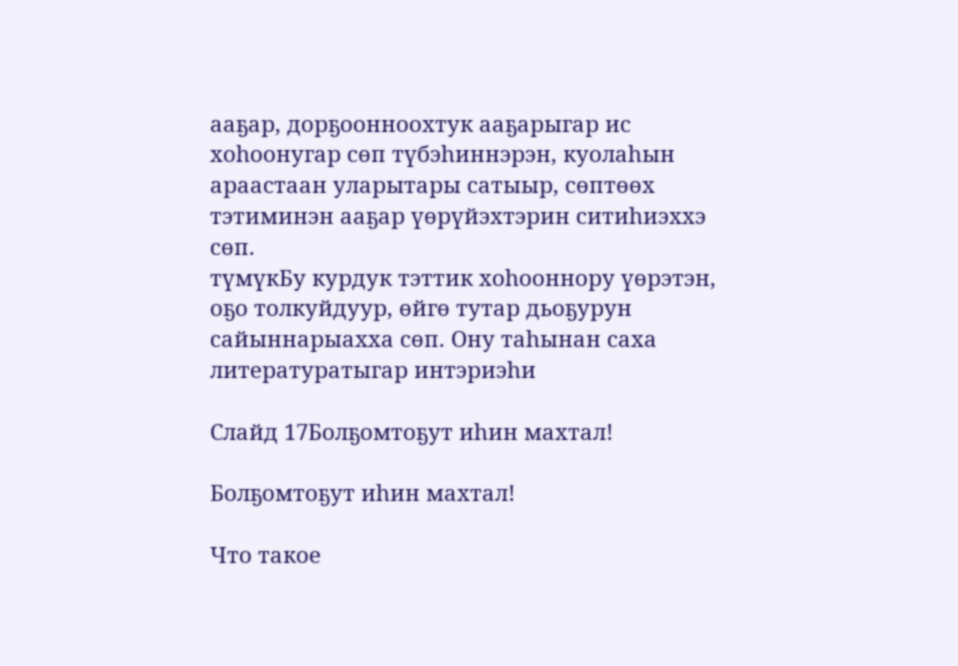ааҕар, дорҕоонноохтук ааҕарыгар ис хоһоонугар сөп түбэһиннэрэн, куолаһын араастаан уларытары сатыыр, сөптөөх тэтиминэн ааҕар үөрүйэхтэрин ситиһиэххэ сөп.
түмүкБу курдук тэттик хоһооннору үөрэтэн, оҕо толкуйдуур, өйгө тутар дьоҕурун сайыннарыахха сөп. Ону таһынан саха литературатыгар интэриэһи

Слайд 17Болҕомтоҕут иһин махтал!

Болҕомтоҕут иһин махтал!

Что такое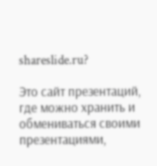shareslide.ru?

Это сайт презентаций, где можно хранить и обмениваться своими презентациями,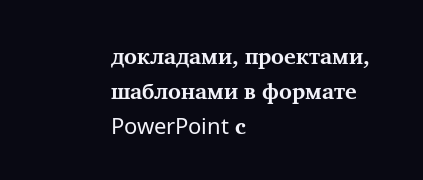докладами, проектами, шаблонами в формате PowerPoint с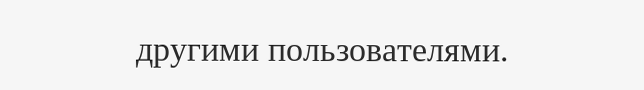другими пользователями.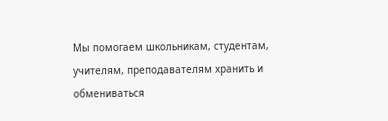Мы помогаем школьникам, студентам, учителям, преподавателям хранить и обмениваться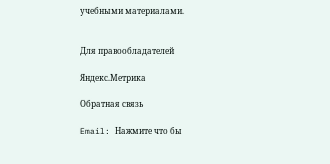учебными материалами.


Для правообладателей

Яндекс.Метрика

Обратная связь

Email: Нажмите что бы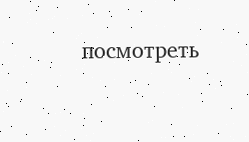посмотреть